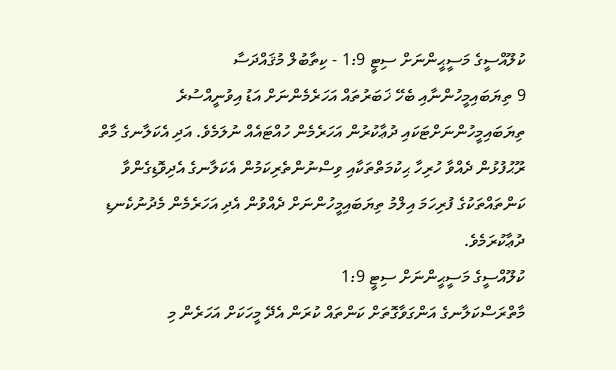ކުލޫއްސީގެ މަސީޙީންނަށް ސިޓީ 1:9 - ކިތާބުލް މުޤައްދަސާ
9 ތިޔަބައިމީހުންނާއި ބެހޭ ޚަބަރުތައް އަހަރެމެންނަށް އަޑު އިވުނީއްސުރެ ތިޔަބައިމީހުންނަށްޓަކައި ދުޢާކުރުން އަހަރެމެން ހުއްޓައެއް ނުލަމެވެ. އަދި އެކަލާނގެ މާތް ރޫޙުފުޅުން ދެއްވާ ހުރިހާ ޙިކުމަތްތަކާއި ވިސްނުންތެރިކަމުން އެކަލާނގެ އެދިވޮޑިގެންވާ ކަންތައްތަކުގެ ފުރިހަމަ އިލްމު ތިޔަބައިމީހުންނަށް ދެއްވުން އެދި އަހަރެމެން މެދުނުކެނޑި ދުޢާކުރަމެވެ.
ކުލޫއްސީގެ މަސީޙީންނަށް ސިޓީ 1:9
މާތްރަސްކަލާނގެ އަންގަވާގޮތަށް ކަންތައް ކުރަން އެދޭ މީހަކަށް އަހަރެން މި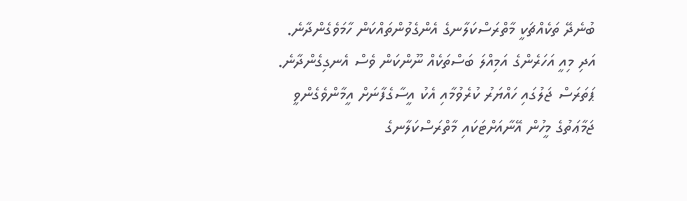ބުނެދޭ ތަކެއްޗަކީ މާތްރަސްކަލާނގެ އެންގެވުންތައްކަން ހާމަވެގެންދާނެ. އަދި މިއީ އަހަރެންގެ އަމިއްލަ ބަސްތަކެއް ނޫންކަން ވެސް އެނގިގެންދާނެ.
ޕަތަރަސް ޖަލުގައި ހައްޔަރު ކުރެވުމާއި އެކު އީސާގެފާނަށް އީމާންވެގެންވީ ޖަމާޢަތުގެ މީހުން އޭނާއަށްޓަކައި މާތްރަސްކަލާނގެ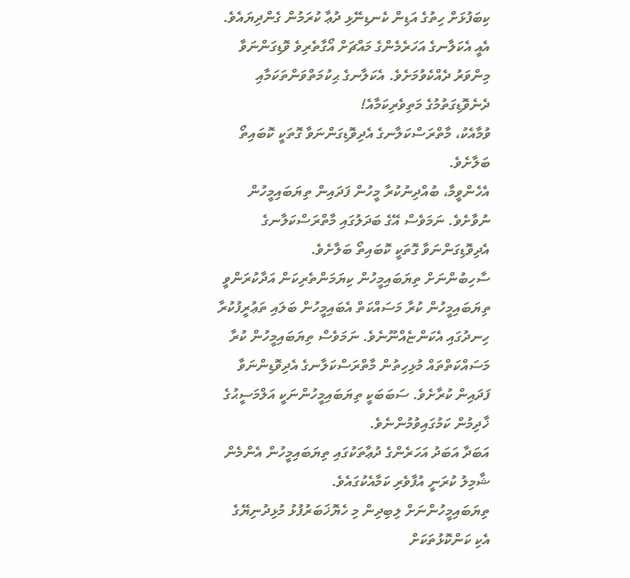ކިބަފުޅަށް ހިތުގެ އަޑިން ކެނޑިނޭޅި ދުޢާ ކުރަމުން ގެންދިޔައެވެ.
އެއީ އެކަލާނގެ އަހަރެމެންގެ މައްޗަށް އޯގާތެރިވެ ވޮޑިގަންނަވާ މިންވަރު ދެއްކެވުމަށެވެ. އެކަލާނގެ ޙިކުމަތްވަންތަކަމާއި ދެނެވޮޑިގަތުމުގެ މަތިވެރިކަމާއެ!
ވުމާއެކު، މާތްރަސްކަލާނގެ އެދިވޮޑިގަންނަވާ ގޮތަކީ ކޮބައިތޯ ބަލާށެވެ.
އެހެންވީމާ، ބުއްދިނުކުރާ މީހުން ފަދައިން ތިޔަބައިމީހުން ނުވާށެވެ. ނަމަވެސް އޭގެ ބަދަލުގައި މާތްރަސްކަލާނގެ އެދިވޮޑިގަންނަވާ ގޮތަކީ ކޮބައިތޯ ބަލާށެވެ.
ސާހިބުންނަށް ތިޔަބައިމީހުން ކިޔަމަންތެރިކަން އަދާކުރަންވީ ތިޔަބައިމީހުން ކުރާ މަސައްކަތް އެބައިމީހުން ބަލައި ތަޢުރީފުކުރާ ހިނދުގައި އެކަންޏެއްނޫނެވެ. ނަމަވެސް ތިޔަބައިމީހުން ކުރާ މަސައްކަތްތައް މުޅިހިތުން މާތްރަސްކަލާނގެ އެދިވޮޑިންނަވާ ފަދައިން ކުރާށެވެ. ސަބަބަކީ ތިޔަބައިމީހުންނަކީ އަލްމަސީޙުގެ ޚާދިމުން ކަމުގައިވުމުންނެވެ.
އަބަދާ އަބަދު އަހަރެންގެ ދުޢާތަކުގައި ތިޔަބައިމީހުން އެންމެން ޝާމިލު ކުރަނީ އުފާވެރި ކަމާއެކުގައެވެ.
ތިޔަބައިމީހުންނަށް ލިބިދިން މި ހެޔޮޚަބަރުފުޅު މުޅިދުނިޔޭގެ އެކި ކަންކޮޅުތަކަށް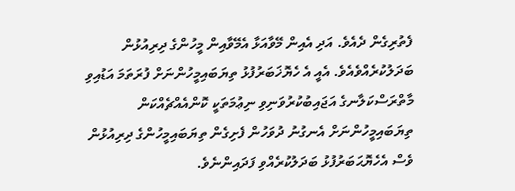ފެތުރިގެން ދެއެވެ. އަދި އެއިން މޭވާއަޅާ އެމޭވާއިން މީހުންގެ ދިރިއުޅުން ބަދަލުކުރެއްވެއެވެ. އެއީ އެ ހެޔޮޚަބަރުފުޅު ތިޔަބައިމީހުންނަށް ފުރަތަމަ އަޑުއިވި މާތްރަސްކަލާނގެ އަޖައިބުކުރުވަނިވި ނިޢުމަތަކީ ކޮންއެއްޗެއްކަން ތިޔަބައިމީހުންނަށް އެނގުނު ދުވަހުން ފެށިގެން ތިޔަބައިމީހުންގެ ދިރިއުޅުން ވެސް އެހެޔޮޙަބަރުފުޅު ބަދަލުކުރެއްވި ފަދައިންނެވެ.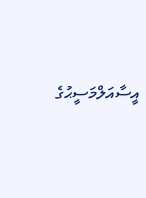އީސާއަލްމަސީޙުގެ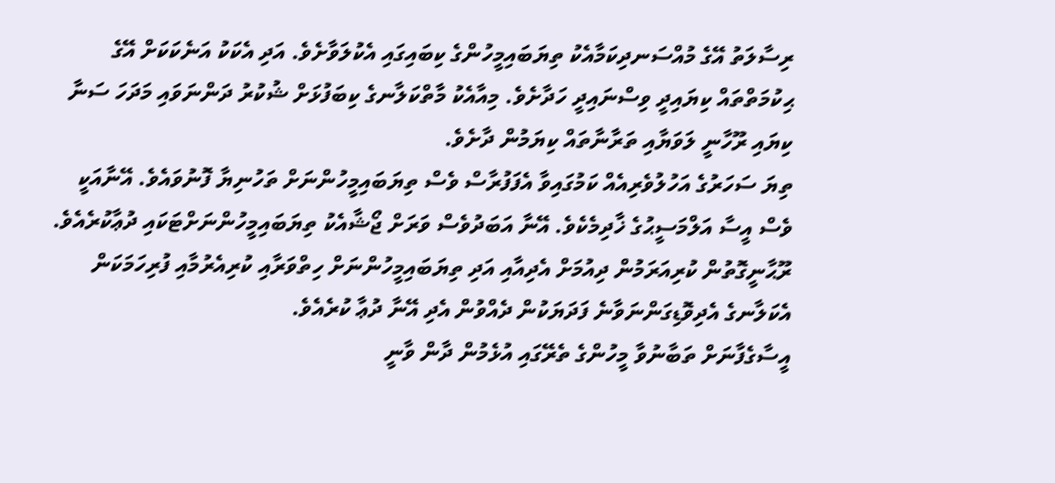ރިސާލަތު އޭގެ މުއްސަނދިކަމާއެކު ތިޔަބައިމީހުންގެ ކިބައިގައި އެކުލަވާށެވެ. އަދި އެކަކު އަނެކަކަށް އޭގެ ޙިކުމަތްތައް ކިޔައިދީ ވިސްނައިދީ ހަދާށެވެ. މިއާއެކު މާތްކަލާނގެ ކިބަފުޅަށް ޝުކުރު ދަންނަވައި މަދަހަ ސަނާ ކިޔައި ރޫހާނީ ލަވަޔާއި ތަރާނާތައް ކިޔަމުން ދާށެވެ.
ތިޔަ ސަހަރުގެ އަހުލުވެރިއެއް ކަމުގައިވާ އެފަފުރާސް ވެސް ތިޔަބައިމީހުންނަށް ތަހުނިޔާ ފޮނުވައެވެ. އޭނާއަކީ ވެސް އީސާ އަލްމަސީޙުގެ ޚާދިމެކެވެ. އޭނާ އަބަދުވެސް ވަރަށް ޖޯޝާއެކު ތިޔަބައިމީހުންނަށްޓަކައި ދުޢާކުރެއެވެ. ރޫޙާނީގޮތުން ކުރިއަރަމުން ދިއުމަށް އެދިއާއި އަދި ތިޔަބައިމީހުންނަށް ހިތްވަރާއި ކުރިއެރުމާއި ފުރިހަމަކަން އެކަލާނގެ އެދިވޮޑިގަންނަވާނެ ފަދަޔަކުން ދެއްވުން އެދި އޭނާ ދުޢާ ކުރެއެވެ.
އީސާގެފާނަށް ތަބާނުވާ މީހުންގެ ތެރޭގައި އުޅެމުން ދާން ވާނީ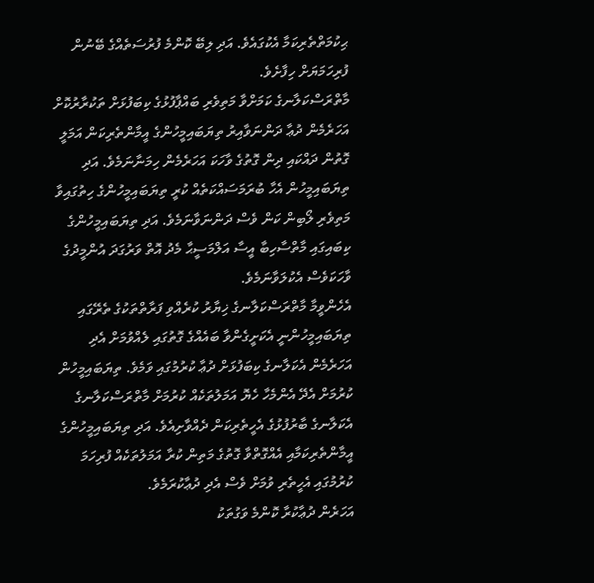ޙިކުމަތްތެރިކަމާ އެކުގައެވެ. އަދި ލިބޭ ކޮންމެ ފުރުސަތެއްގެ ބޭނުން ފުރިހަމަޔަށް ހިފާށެވެ.
މާތްރަސްކަލާނގެ ކަމަށްވާ މަތިވެރި ބައްޕާފުޅުގެ ކިބަފުޅަށް ތަކުރާރުކޮށް އަހަރެމެން ދުޢާ ދަންނަވާއިރު ތިޔަބައިމީހުންގެ އީމާންތެރިކަން އަމަލީ ގޮތުން ދައްކައި ދިން ގޮތުގެ ވާހަކަ އަހަރެމެން ހިމަނާނަމެވެ. އަދި ތިޔަބައިމީހުން އެހާ ބުރަމަސައްކަތެއް ކުރީ ތިޔަބައިމީހުންގެ ހިތުގައިވާ މަތިވެރި ލޯބިން ކަން ވެސް ދަންނަވާނަމެވެ. އަދި ތިޔަބައިމީހުންގެ ކިބައިގައި މާތްސާހިބާ އީސާ އަލްމަސީޙާ މެދު އޮތް ވަރުގަދަ އުންމީދުގެ ވާހަކަވެސް އެކުލަވާނަމެވެ.
އެހެންވީމާ މާތްރަސްކަލާނގެ ޚިޔާރު ކުރެއްވި ފަރާތްތަކުގެ ތެރޭގައި ތިޔަބައިމީހުންނީ އެކަށީގެންވާ ބައެއްގެ ގޮތުގައި ލެއްވުމަށް އެދި އަހަރެމެން އެކަލާނގެ ކިބަފުޅަށް ދުޢާ ކުރުމުގައި ވަމެވެ. ތިޔަބައިމީހުން ކުރުމަށް އެދޭ އެންމެހާ ހެޔޮ އަމަލުތަކެއް ކުރުމަށް މާތްރަސްކަލާނގެ އެކަލާނގެ ބާރުފުޅުގެ އެހީތެރިކަން ދެއްވާށިއެވެ. އަދި ތިޔަބައިމީހުންގެ އީމާންތެރިކަމާއި އެއްގޮތްވާ ގޮތުގެ މަތިން ކުރާ އަމަލުތަކެއް ފުރިހަމަ ކުރުމުގައި އެހީތެރި ވުމަށް ވެސް އެދި ދުޢާކުރަމެވެ.
އަހަރެން ދުޢާކުރާ ކޮންމެ ވަގުތަކު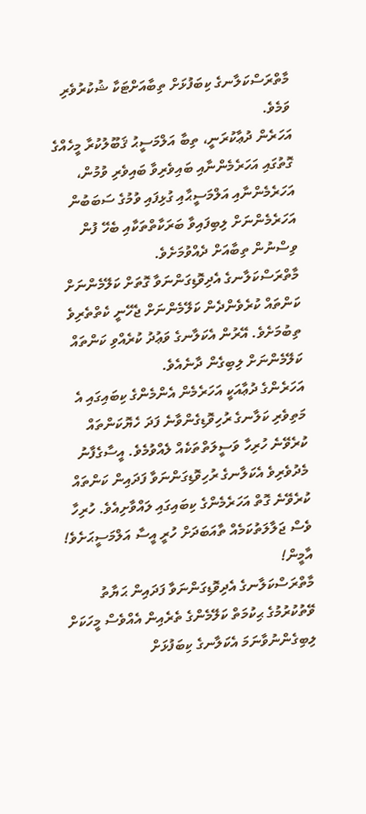މާތްރަސްކަލާނގެ ކިބަފުޅަށް ތިބާއަށްޓަކާ ޝުކުރުވެރި ވަމެވެ.
އަހަރެން ދުޢާކުރަނީ، ތިބާ އަލްމަސީޙު ޤަބޫލުކުރާ މީހެއްގެ ގޮތުގައި އަހަރެމެންނާއި ބައިވެރިވާ ބައިވެރި ވުމުން، އަހަރެމެންނާއި އަލްމަސީޙާއި ގުޅިފައި ވުމުގެ ސަބަބުން އަހަރެމެންނަށް ލިބިފައިވާ ބަރަކާތްތަކާއި ބެހޭ ފުން ވިސްނުން ތިބާއަށް ދެއްވުމަށެވެ.
މާތްރަސްކަލާނގެ އެދިވޮޑިގަންނަވާ ގޮތަށް ކަލޭމެންނަށް ކަންތައް ކުރެވެންދެން ކަލޭމެންނަށް ޖެހޭނީ ކެތްތެރިވެ ތިބުމަށެވެ. އޭރުން އެކަލާނގެ ވަޢުދު ކުރެއްވި ކަންތައް ކަލޭމެންނަށް ލިބިގެން ދާނެއެވެ.
އަހަރެންގެ ދުޢާއަކީ އަހަރެމެން އެންމެންގެ ކިބައިގައި އެ މަތިވެރި ކަލާނގެ ރުހިވޮޑިގެންވާނެ ފަދަ ހެޔޮކަންތައް ކުރެވޭނެ ހުރިހާ ވަސީލަތްތަކެއް ލެއްވުމެވެ. އީސާގެފާނު މެދުވެރިވެ އެކަލާނގެ ރުހިވޮޑިގަންނަވާ ފަދައިން ކަންތައް ކުރެވޭނެ ގޮތް އަހަރެމެންގެ ކިބައިގައި ލައްވާށިއެވެ. ހުރިހާ ވެސް ޖަލާލަތުކަމެއް ތާއަބަދަށް ހުރީ އީސާ އަލްމަސީޙަށެވެ! އާމީން!
މާތްރަސްކަލާނގެ އެދިވޮޑިގަންނަވާ ފަދައިން ޙަޔާތު ވޭތުކުރުމުގެ ޙިކުމަތް ކަލޭމެންގެ ތެރެއިން އެއްވެސް މީހަކަށް ލިބިގެންނުވާނަމަ އެކަލާނގެ ކިބަފުޅަށް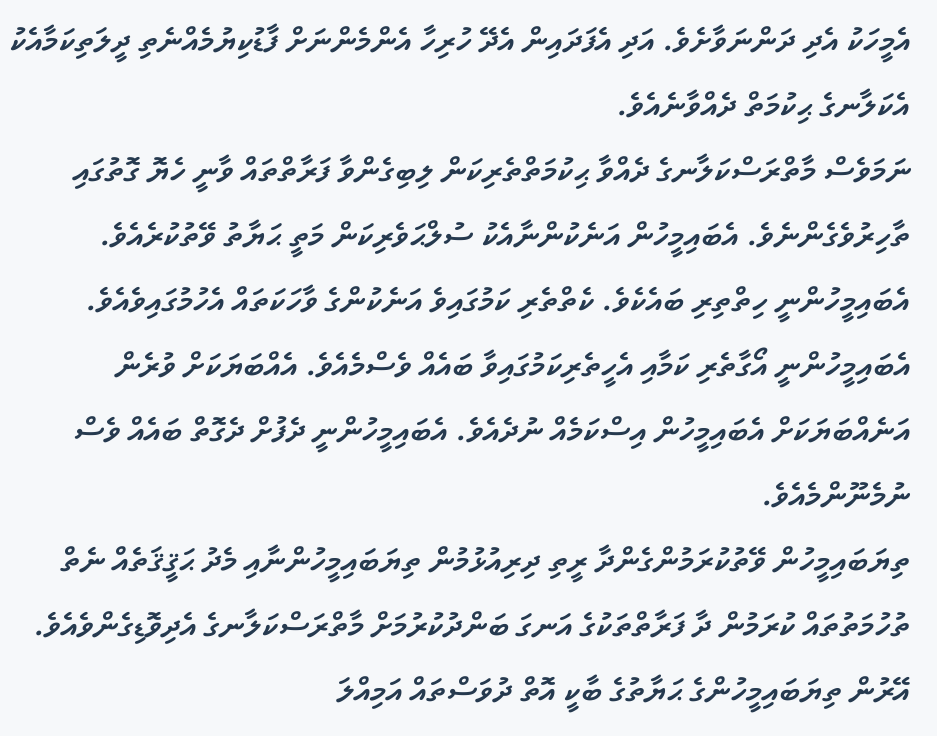އެމީހަކު އެދި ދަންނަވާށެވެ. އަދި އެފަދައިން އެދޭ ހުރިހާ އެންމެންނަށް ފާޑުކިޔުމެއްނެތި ދީލަތިކަމާއެކު އެކަލާނގެ ޙިކުމަތް ދެއްވާނެއެވެ.
ނަމަވެސް މާތްރަސްކަލާނގެ ދެއްވާ ޙިކުމަތްތެރިކަން ލިބިގެންވާ ފަރާތްތައް ވާނީ ހެޔޮ ގޮތުގައި ތާހިރުވެގެންނެވެ. އެބައިމީހުން އަނެކުންނާއެކު ސުލްޙަވެރިކަން މަތީ ޙަޔާތު ވޭތުކުރެއެވެ. އެބައިމީހުންނީ ހިތްތިރި ބައެކެވެ. ކެތްތެރި ކަމުގައިވެ އަނެކުންގެ ވާހަކަތައް އެހުމުގައިވެއެވެ. އެބައިމީހުންނީ އޯގާތެރި ކަމާއި އެހީތެރިކަމުގައިވާ ބައެއް ވެސްމެއެވެ. އެއްބަޔަކަށް ވުރެން އަނެއްބަޔަކަށް އެބައިމީހުން އިސްކަމެއް ނުދެއެވެ. އެބައިމީހުންނީ ދެފުށް ދެގޮތް ބައެއް ވެސް ނުމެނޫންމެއެވެ.
ތިޔަބައިމީހުން ވޭތުކުރަމުންގެންދާ ރީތި ދިރިއުޅުމުން ތިޔަބައިމީހުންނާއި މެދު ޙަޤީޤަތެއް ނެތް ތުހުމަތުތައް ކުރަމުން ދާ ފަރާތްތަކުގެ އަނގަ ބަންދުކުރުމަށް މާތްރަސްކަލާނގެ އެދިވޮޑިގެންވެއެވެ.
އޭރުން ތިޔަބައިމީހުންގެ ޙަޔާތުގެ ބާކީ އޮތް ދުވަސްތައް އަމިއްލަ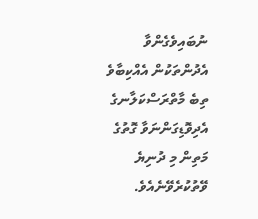ނުބައިވެގެންވާ އެދުންތަކުން އެއްކިބާވެ ތިބެ މާތްރަސްކަލާނގެ އެދިވޮޑިގަންނަވާ ގޮތުގެ މަތިން މި ދުނިޔެ ވޭތުކުރެވޭނެއެވެ.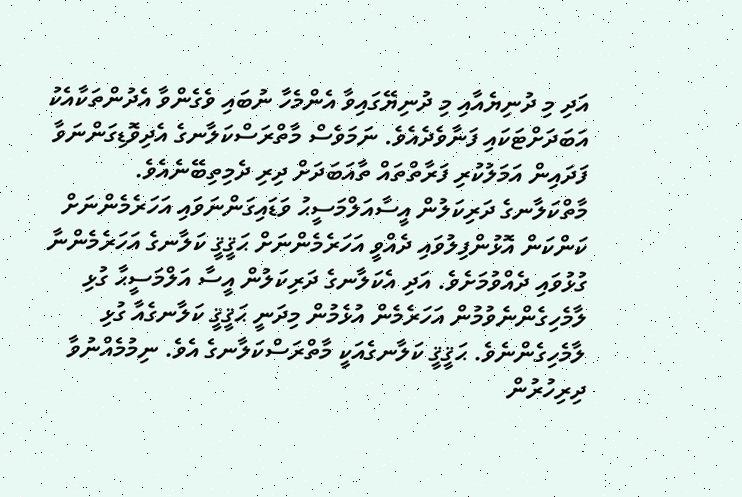އަދި މި ދުނިޔެއާއި މި ދުނިޔޭގައިވާ އެންމެހާ ނުބައި ވެގެންވާ އެދުންތަކާއެކު އަބަދަށްޓަކައި ފަނާވެދެއެވެ. ނަމަވެސް މާތްރަސްކަލާނގެ އެދިވޮޑިގަންނަވާ ފަދައިން އަމަލުކުރި ފަރާތްތައް ތާއަބަދަށް ދިރި ދެމިތިބޭނެއެވެ.
މާތްކަލާނގެ ދަރިކަލުން އީސާއަލްމަސީޙު ވަޑައިގަންނަވައި އަހަރެމެންނަށް ކަންކަން އޮޅުންފިލުވައި ދެއްވީ އަހަރެމެންނަށް ޙަޤީޤީ ކަލާނގެ އަހަރެމެންނާ ގުޅުވައި ދެއްވުމަށެވެ. އަދި އެކަލާނގެ ދަރިކަލުން އީސާ އަލްމަސީޙާ ގުޅި ލާމެހިގެންނެވުމުން އަހަރެމެން އުޅެމުން މިދަނީ ޙަޤީޤީ ކަލާނގެއާ ގުޅި ލާމެހިގެންނެވެ. ޙަޤީޤީ ކަލާނގެއަކީ މާތްރަސްކަލާނގެ އެވެ. ނިމުމެއްނުވާ ދިރިހުރުން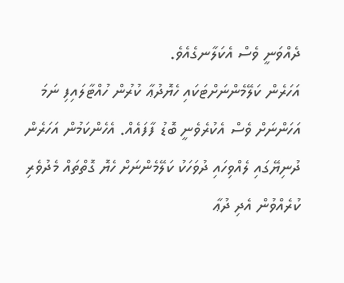ދެއްވަނީ ވެސް އެކަލާނގެއެވެ.
އަހަރެން ކަލޭމެންނަށްޓަކައި ހެޔޮދުޢާ ކުރުން ހުއްޓާލައިފި ނަމަ އަހަންނަށް ވެސް އެކުރެވެނީ ބޮޑު ފާފައެއް. އެހެންކަމުން އަހަރެން ދުނިޔޭގައި ލެއްވިހައި ދުވަހަކު ކަލޭމެންނަށް ހެޔޮ ގޮތްތައް މެދުވެރި ކުރެއްވުން އެދި ދުޢާ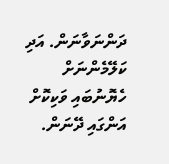ދަންނަވާނަން. އަދި ކަލޭމެންނަށް ހެޔޮނުބައި ވަކިކޮށް އަންގައި ދޭނަން.